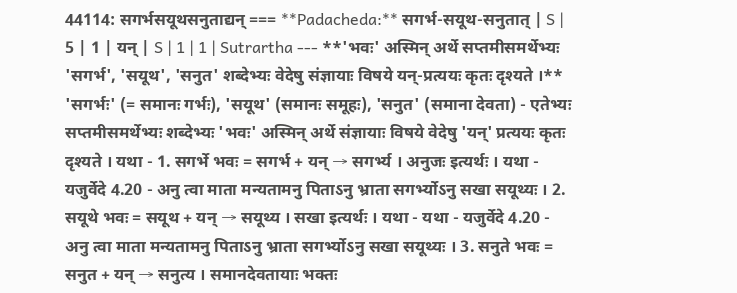44114: सगर्भसयूथसनुताद्यन् === **Padacheda:** सगर्भ-सयूथ-सनुतात् | S | 5 | 1 | यन् | S | 1 | 1 | Sutrartha --- **'भवः' अस्मिन् अर्थे सप्तमीसमर्थेभ्यः 'सगर्भ', 'सयूथ', 'सनुत' शब्देभ्यः वेदेषु संज्ञायाः विषये यन्-प्रत्ययः कृतः दृश्यते ।** 'सगर्भः' (= समानः गर्भः), 'सयूथ' (समानः समूहः), 'सनुत' (समाना देवता) - एतेभ्यः सप्तमीसमर्थेभ्यः शब्देभ्यः 'भवः' अस्मिन् अर्थे संज्ञायाः विषये वेदेषु 'यन्' प्रत्ययः कृतः दृश्यते । यथा - 1. सगर्भे भवः = सगर्भ + यन् → सगर्भ्य । अनुजः इत्यर्थः । यथा - यजुर्वेदे 4.20 - अनु त्वा माता मन्यतामनु पिताऽनु भ्राता सगर्भ्योऽनु सखा सयूथ्यः । 2. सयूथे भवः = सयूथ + यन् → सयूथ्य । सखा इत्यर्थः । यथा - यथा - यजुर्वेदे 4.20 - अनु त्वा माता मन्यतामनु पिताऽनु भ्राता सगर्भ्योऽनु सखा सयूथ्यः । 3. सनुते भवः = सनुत + यन् → सनुत्य । समानदेवतायाः भक्तः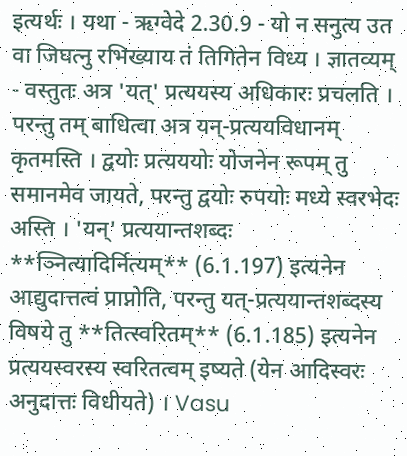इत्यर्थः । यथा - ऋग्वेदे 2.30.9 - यो न सनुत्य उत वा जिघत्नु रभिख्याय तं तिगितेन विध्य । ज्ञातव्यम् - वस्तुतः अत्र 'यत्' प्रत्ययस्य अधिकारः प्रचलति । परन्तु तम् बाधित्वा अत्र यन्-प्रत्ययविधानम् कृतमस्ति । द्वयोः प्रत्यययोः योजनेन रूपम् तु समानमेव जायते, परन्तु द्वयोः रुपयोः मध्ये स्वरभेदः अस्ति । 'यन्' प्रत्ययान्तशब्दः **ञ्नित्यादिर्नित्यम्** (6.1.197) इत्यनेन आद्युदात्तत्वं प्राप्नोति, परन्तु यत्-प्रत्ययान्तशब्दस्य विषये तु **तित्स्वरितम्** (6.1.185) इत्यनेन प्रत्ययस्वरस्य स्वरितत्वम् इष्यते (येन आदिस्वरः अनुदात्तः विधीयते) । Vasu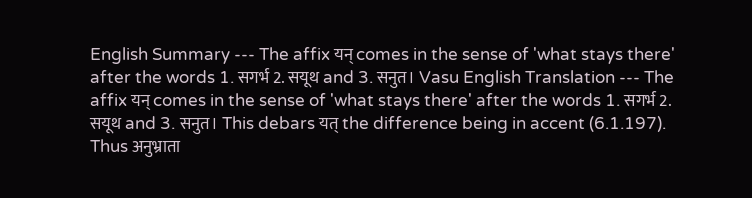English Summary --- The affix यन् comes in the sense of 'what stays there' after the words 1. सगर्भ 2. सयूथ and 3. सनुत। Vasu English Translation --- The affix यन् comes in the sense of 'what stays there' after the words 1. सगर्भ 2. सयूथ and 3. सनुत। This debars यत् the difference being in accent (6.1.197). Thus अनुभ्राता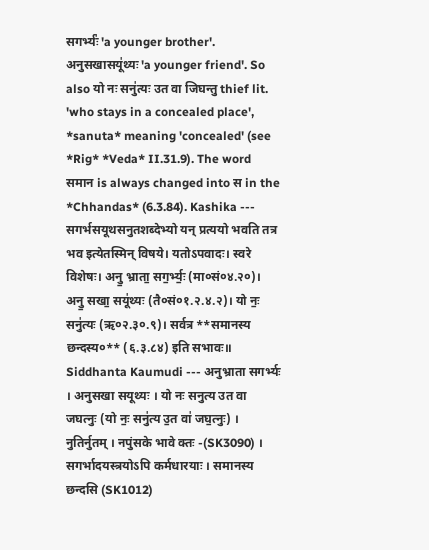सगर्भ्यः॑ 'a younger brother'. अनुसखासयू॑थ्यः 'a younger friend'. So also यो नः सनु॑त्यः उत वा जिघन्तु thief lit. 'who stays in a concealed place', *sanuta* meaning 'concealed' (see *Rig* *Veda* II.31.9). The word समान is always changed into स in the *Chhandas* (6.3.84). Kashika --- सगर्भसयूथसनुतशब्देभ्यो यन् प्रत्ययो भवति तत्र भव इत्येतस्मिन् विषये। यतोऽपवादः। स्वरे विशेषः। अनु॒ भ्राता॒ सग॒र्भ्यः॒ (मा०सं०४.२०)। अनु॒ सखा॒ सयू॑थ्यः (तै०सं०१.२.४.२)। यो नः॒ सनु॑त्यः (ऋ०२.३०.९)। सर्वत्र **समानस्य छन्दस्य०** (६.३.८४) इति सभावः॥ Siddhanta Kaumudi --- अनुभ्राता सगर्भ्यः । अनुसखा सयूथ्यः । यो नः सनुत्य उत वा जघत्नुः (यो नः॒ सनु॑त्य उ॒त वा॑ जघ॒त्नुः) । नुतिर्नुतम् । नपुंसके भावे क्तः -(SK3090) । सगर्भादयस्त्रयोऽपि कर्मधारयाः । समानस्य छन्दसि (SK1012)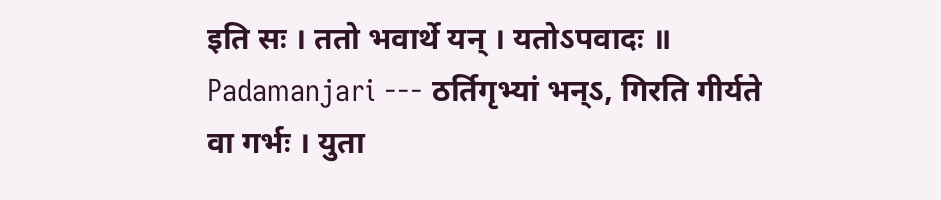इति सः । ततो भवार्थे यन् । यतोऽपवादः ॥ Padamanjari --- ठर्तिगृभ्यां भन्ऽ, गिरति गीर्यते वा गर्भः । युता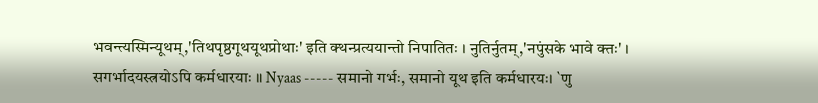भवन्त्यस्मिन्यूथम्,'तिथपृष्ठगूथयूथप्रोथाः' इति क्थन्प्रत्ययान्तो निपातितः । नुतिर्नुतम्,'नपुंसके भावे क्तः' । सगर्भादयस्त्रयोऽपि कर्मधारयाः ॥ Nyaas ----- समानो गर्भः, समानो यूथ इति कर्मधारयः। `णु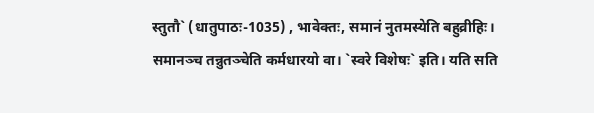स्तुतौ` (धातुपाठः-1035) , भावेक्तः, समानं नुतमस्येति बहुव्रीहिः। समानञ्च तन्नुतञ्चेति कर्मधारयो वा। `स्वरे विशेषः` इति। यति सति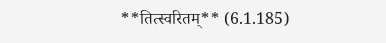**तित्स्वरितम्** (6.1.185)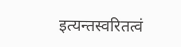इत्यन्तस्वरितत्वं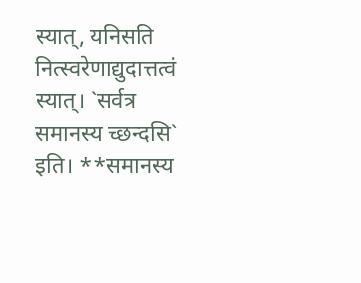स्यात्, यनिसति नित्स्वरेणाद्युदात्तत्वं स्यात्। `सर्वत्र समानस्य च्छन्दसि` इति। **समानस्य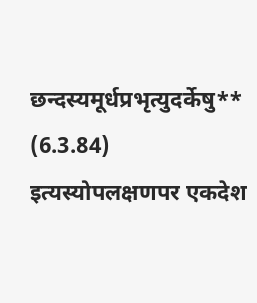छन्दस्यमूर्धप्रभृत्युदर्केषु** (6.3.84) इत्यस्योपलक्षणपर एकदेश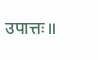उपात्तः॥